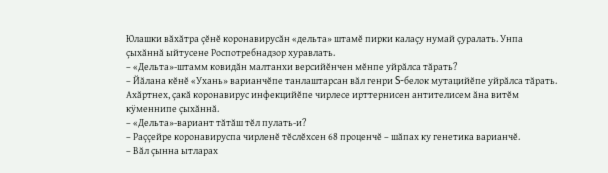Юлашки вăхăтра çĕнĕ коронавирусăн «дельта» штамĕ пирки калаçу нумай çуралать. Унпа çыхăннă ыйтусене Роспотребнадзор хуравлать.
– «Дельта»-штамм ковидăн малтанхи версийĕнчен мĕнпе уйрăлса тăрать?
– Йăлана кĕнĕ «Ухань» варианчĕпе танлаштарсан вăл генри S-белок мутацийĕпе уйрăлса тăрать. Ахăртнех, çакă коронавирус инфекцийĕпе чирлесе ирттернисен антителисем ăна витĕм кÿменнипе çыхăннă.
– «Дельта»-вариант тăтăш тĕл пулать-и?
– Раççейре коронавируспа чирленĕ тĕслĕхсен 68 проценчĕ – шăпах ку генетика варианчĕ.
– Вăл çынна ытларах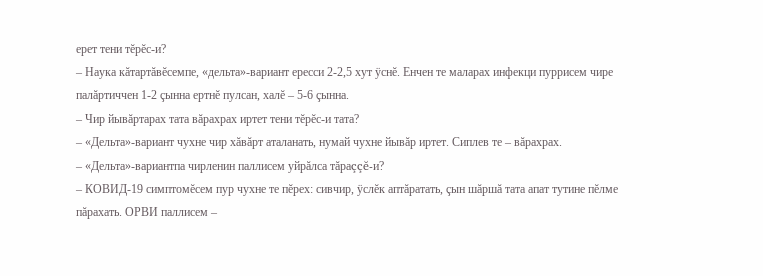ерет тени тĕрĕс-и?
– Наука кăтартăвĕсемпе, «дельта»-вариант ересси 2-2,5 хут ÿснĕ. Енчен те маларах инфекци пуррисем чире палăртиччен 1-2 çынна ертнĕ пулсан, халĕ – 5-6 çынна.
– Чир йывăртарах тата вăрахрах иртет тени тĕрĕс-и тата?
– «Дельта»-вариант чухне чир хăвăрт аталанать, нумай чухне йывăр иртет. Сиплев те – вăрахрах.
– «Дельта»-вариантпа чирленин паллисем уйрăлса тăраççĕ-и?
– КОВИД-19 симптомĕсем пур чухне те пĕрех: сивчир, ÿслĕк аптăратать, çын шăршă тата апат тутине пĕлме пăрахать. ОРВИ паллисем –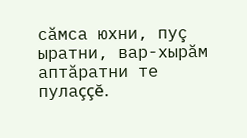сăмса юхни, пуç ыратни, вар-хырăм аптăратни те пулаççĕ.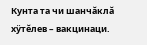Кунта та чи шанчăклă хÿтĕлев – вакцинаци.